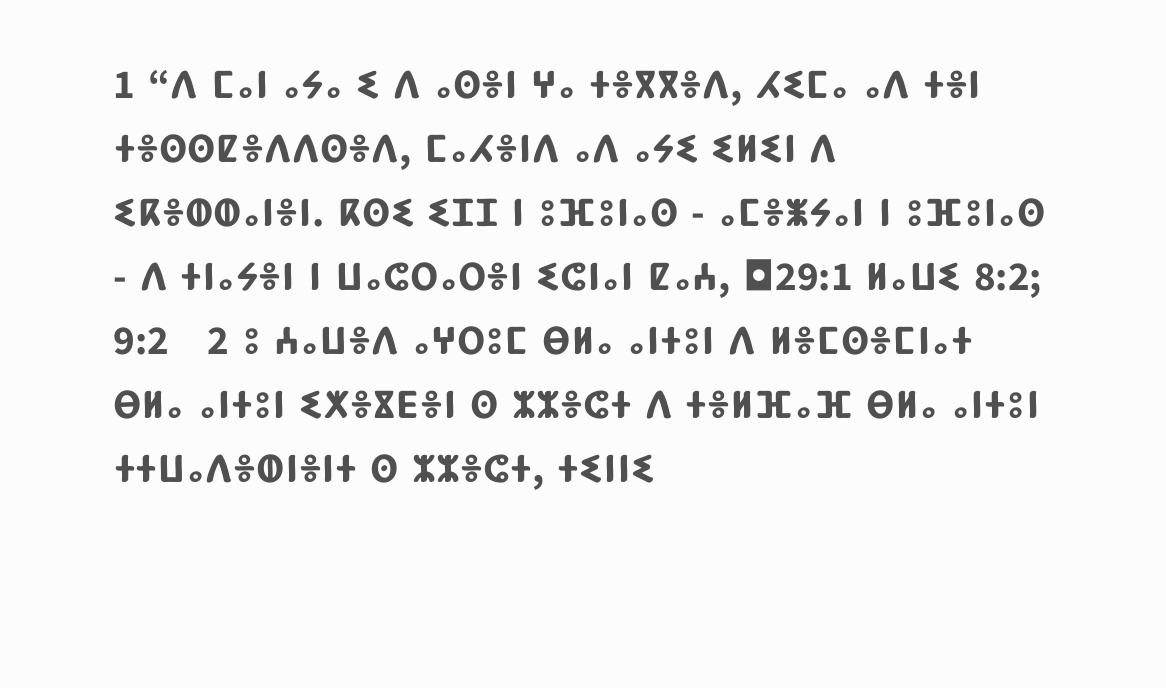1 “ⴷ ⵎⴰⵏ ⴰⵢⴰ ⵉ ⴷ ⴰⵙⴻⵏ ⵖⴰ ⵜⴻⴳⴳⴻⴷ, ⵃⵉⵎⴰ ⴰⴷ ⵜⴻⵏ ⵜⴻⵙⵙⵇⴻⴷⴷⵙⴻⴷ, ⵎⴰⵃⴻⵏⴷ ⴰⴷ ⴰⵢⵉ ⵉⵍⵉⵏ ⴷ ⵉⴽⴻⵀⵀⴰⵏⴻⵏ. ⴽⵙⵉ ⵉⵊⵊ ⵏ ⵓⴼⵓⵏⴰⵙ - ⴰⵎⴻⵥⵢⴰⵏ ⵏ ⵓⴼⵓⵏⴰⵙ - ⴷ ⵜⵏⴰⵢⴻⵏ ⵏ ⵡⴰⵛⵔⴰⵔⴻⵏ ⵉⵛⵏⴰⵏ ⵇⴰⵄ, ◘29:1 ⵍⴰⵡⵉ 8:2; 9:2   2 ⵓ ⵄⴰⵡⴻⴷ ⴰⵖⵔⵓⵎ ⴱⵍⴰ ⴰⵏⵜⵓⵏ ⴷ ⵍⴻⵎⵙⴻⵎⵏⴰⵜ ⴱⵍⴰ ⴰⵏⵜⵓⵏ ⵉⵅⴻⴵⴹⴻⵏ ⵙ ⵣⵣⴻⵛⵜ ⴷ ⵜⴻⵍⴼⴰⴼ ⴱⵍⴰ ⴰⵏⵜⵓⵏ ⵜⵜⵡⴰⴷⴻⵀⵏⴻⵏⵜ ⵙ ⵣⵣⴻⵛⵜ, ⵜⵉⵏⵏⵉ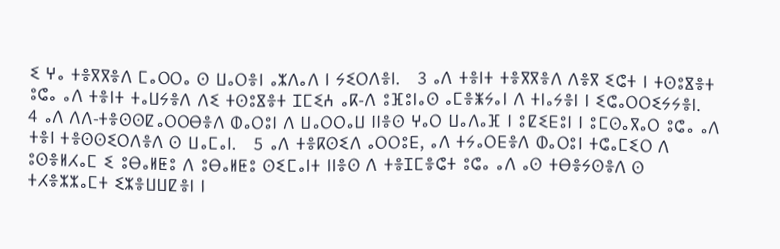ⵉ ⵖⴰ ⵜⴻⴳⴳⴻⴷ ⵎⴰⵔⵔⴰ ⵙ ⵡⴰⵔⴻⵏ ⴰⵣⴷⴰⴷ ⵏ ⵢⵉⵔⴷⴻⵏ.   3 ⴰⴷ ⵜⴻⵏⵜ ⵜⴻⴳⴳⴻⴷ ⴷⴻⴳ ⵉⵛⵜ ⵏ ⵜⵙⵓⴵⴻⵜ ⵓⵛⴰ ⴰⴷ ⵜⴻⵏⵜ ⵜⴰⵡⵢⴻⴷ ⴷⵉ ⵜⵙⵓⴵⴻⵜ ⵊⵎⵉⵄ ⴰⴽ-ⴷ ⵓⴼⵓⵏⴰⵙ ⴰⵎⴻⵥⵢⴰⵏ ⴷ ⵜⵏⴰⵢⴻⵏ ⵏ ⵉⵛⴰⵔⵔⵉⵢⵢⴻⵏ.   4 ⴰⴷ ⴷⴷ-ⵜⴻⵙⵙⵇⴰⵔⵔⴱⴻⴷ ⵀⴰⵔⵓⵏ ⴷ ⵡⴰⵔⵔⴰⵡ ⵏⵏⴻⵙ ⵖⴰⵔ ⵡⴰⴷⴰⴼ ⵏ ⵓⵇⵉⴹⵓⵏ ⵏ ⵓⵎⵙⴰⴳⴰⵔ ⵓⵛⴰ ⴰⴷ ⵜⴻⵏ ⵜⴻⵙⵙⵉⵔⴷⴻⴷ ⵙ ⵡⴰⵎⴰⵏ.   5 ⴰⴷ ⵜⴻⴽⵙⵉⴷ ⴰⵔⵔⵓⴹ, ⴰⴷ ⵜⵢⴰⵔⴹⴻⴷ ⵀⴰⵔⵓⵏ ⵜⵛⴰⵎⵉⵔ ⴷ ⵓⵙⴻⵍⵃⴰⵎ ⵉ ⵓⴱⴰⵍⵟⵓ ⴷ ⵓⴱⴰⵍⵟⵓ ⵙⵉⵎⴰⵏⵜ ⵏⵏⴻⵙ ⴷ ⵜⴻⵊⵎⴻⵛⵜ ⵓⵛⴰ ⴰⴷ ⴰⵙ ⵜⴱⴻⵢⵙⴻⴷ ⵙ ⵜⵃⴻⵣⵣⴰⵎⵜ ⵉⵣⴻⵡⵡⵇⴻⵏ ⵏ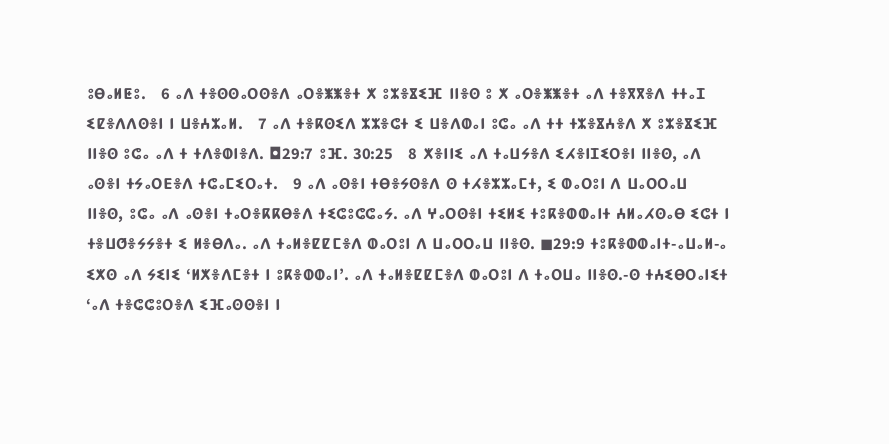ⵓⴱⴰⵍⵟⵓ.   6 ⴰⴷ ⵜⴻⵙⵙⴰⵔⵙⴻⴷ ⴰⵔⴻⵥⵥⴻⵜ ⵅ ⵓⵣⴻⴵⵉⴼ ⵏⵏⴻⵙ ⵓ ⵅ ⴰⵔⴻⵥⵥⴻⵜ ⴰⴷ ⵜⴻⴳⴳⴻⴷ ⵜⵜⴰⵊ ⵉⵇⴻⴷⴷⵙⴻⵏ ⵏ ⵡⴻⵄⵣⴰⵍ.   7 ⴰⴷ ⵜⴻⴽⵙⵉⴷ ⵣⵣⴻⵛⵜ ⵉ ⵡⴻⴷⵀⴰⵏ ⵓⵛⴰ ⴰⴷ ⵜⵜ ⵜⵣⴻⴵⵄⴻⴷ ⵅ ⵓⵣⴻⴵⵉⴼ ⵏⵏⴻⵙ ⵓⵛⴰ ⴰⴷ ⵜ ⵜⴷⴻⵀⵏⴻⴷ. ◘29:7 ⵓⴼ. 30:25   8 ⵅⴻⵏⵏⵉ ⴰⴷ ⵜⴰⵡⵢⴻⴷ ⵉⵃⴻⵏⵊⵉⵔⴻⵏ ⵏⵏⴻⵙ, ⴰⴷ ⴰⵙⴻⵏ ⵜⵢⴰⵔⴹⴻⴷ ⵜⵛⴰⵎⵉⵔⴰⵜ.   9 ⴰⴷ ⴰⵙⴻⵏ ⵜⴱⴻⵢⵙⴻⴷ ⵙ ⵜⵃⴻⵣⵣⴰⵎⵜ, ⵉ ⵀⴰⵔⵓⵏ ⴷ ⵡⴰⵔⵔⴰⵡ ⵏⵏⴻⵙ, ⵓⵛⴰ ⴰⴷ ⴰⵙⴻⵏ ⵜⴰⵔⴻⴽⴽⴱⴻⴷ ⵜⵉⵛⵓⵛⵛⴰⵢ. ⴰⴷ ⵖⴰⵔⵙⴻⵏ ⵜⵉⵍⵉ ⵜⵓⴽⴻⵀⵀⴰⵏⵜ ⵄⵍⴰⵃⵙⴰⴱ ⵉⵛⵜ ⵏ ⵜⴻⵡⵚⴻⵢⵢⴻⵜ ⵉ ⵍⴻⴱⴷⴰ. ⴰⴷ ⵜⴰⵍⴻⵇⵇⵎⴻⴷ ⵀⴰⵔⵓⵏ ⴷ ⵡⴰⵔⵔⴰⵡ ⵏⵏⴻⵙ. ◼29:9 ⵜⵓⴽⴻⵀⵀⴰⵏⵜ-ⴰⵡⴰⵍ-ⴰ ⵉⵅⵙ ⴰⴷ ⵢⵉⵏⵉ ‘ⵍⵅⴻⴷⵎⴻⵜ ⵏ ⵓⴽⴻⵀⵀⴰⵏ’. ⴰⴷ ⵜⴰⵍⴻⵇⵇⵎⴻⴷ ⵀⴰⵔⵓⵏ ⴷ ⵜⴰⵔⵡⴰ ⵏⵏⴻⵙ.-ⵙ ⵜⵄⵉⴱⵔⴰⵏⵉⵜ ‘ⴰⴷ ⵜⴻⵛⵛⵓⵔⴻⴷ ⵉⴼⴰⵙⵙⴻⵏ ⵏ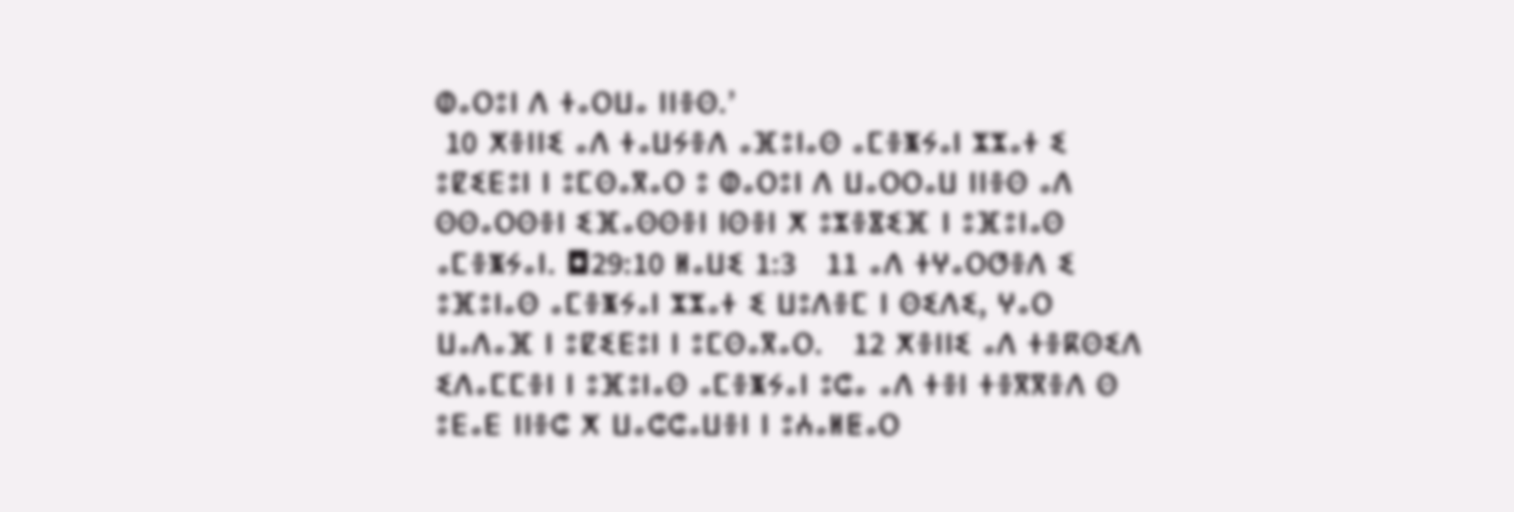ⵀⴰⵔⵓⵏ ⴷ ⵜⴰⵔⵡⴰ ⵏⵏⴻⵙ.’
 10 ⵅⴻⵏⵏⵉ ⴰⴷ ⵜⴰⵡⵢⴻⴷ ⴰⴼⵓⵏⴰⵙ ⴰⵎⴻⵥⵢⴰⵏ ⵣⵣⴰⵜ ⵉ ⵓⵇⵉⴹⵓⵏ ⵏ ⵓⵎⵙⴰⴳⴰⵔ ⵓ ⵀⴰⵔⵓⵏ ⴷ ⵡⴰⵔⵔⴰⵡ ⵏⵏⴻⵙ ⴰⴷ ⵙⵙⴰⵔⵙⴻⵏ ⵉⴼⴰⵙⵙⴻⵏ ⵏⵙⴻⵏ ⵅ ⵓⵣⴻⴵⵉⴼ ⵏ ⵓⴼⵓⵏⴰⵙ ⴰⵎⴻⵥⵢⴰⵏ. ◘29:10 ⵍⴰⵡⵉ 1:3   11 ⴰⴷ ⵜⵖⴰⵔⵚⴻⴷ ⵉ ⵓⴼⵓⵏⴰⵙ ⴰⵎⴻⵥⵢⴰⵏ ⵣⵣⴰⵜ ⵉ ⵡⵓⴷⴻⵎ ⵏ ⵙⵉⴷⵉ, ⵖⴰⵔ ⵡⴰⴷⴰⴼ ⵏ ⵓⵇⵉⴹⵓⵏ ⵏ ⵓⵎⵙⴰⴳⴰⵔ.   12 ⵅⴻⵏⵏⵉ ⴰⴷ ⵜⴻⴽⵙⵉⴷ ⵉⴷⴰⵎⵎⴻⵏ ⵏ ⵓⴼⵓⵏⴰⵙ ⴰⵎⴻⵥⵢⴰⵏ ⵓⵛⴰ ⴰⴷ ⵜⴻⵏ ⵜⴻⴳⴳⴻⴷ ⵙ ⵓⴹⴰⴹ ⵏⵏⴻⵛ ⵅ ⵡⴰⵛⵛⴰⵡⴻⵏ ⵏ ⵓⵄⴰⵍⵟⴰⵔ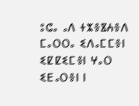ⵓⵛⴰ ⴰⴷ ⵜⵣⴻⴵⵄⴻⴷ ⵎⴰⵔⵔⴰ ⵉⴷⴰⵎⵎⴻⵏ ⵉⵇⵇⵉⵎⴻⵏ ⵖⴰⵔ ⵉⴹⴰⵔⴻⵏ ⵏ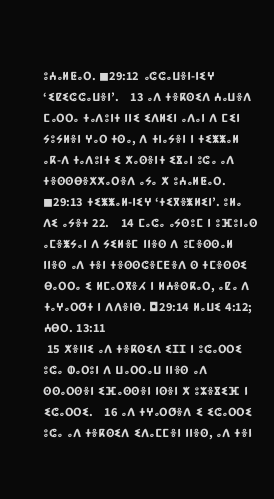ⵓⵄⴰⵍⵟⴰⵔ. ◼29:12 ⴰⵛⵛⴰⵡⴻⵏ-ⵏⵉⵖ ‘ⵉⵇⵉⵛⵛⴰⵡⴻⵏ’.   13 ⴰⴷ ⵜⴻⴽⵙⵉⴷ ⵄⴰⵡⴻⴷ ⵎⴰⵔⵔⴰ ⵜⴰⴷⵓⵏⵜ ⵏⵏⵉ ⵉⴷⵍⵉⵏ ⴰⴷⴰⵏ ⴷ ⵎⵉⵏ ⵢⵓⵢⵍⴻⵏ ⵖⴰⵔ ⵜⵙⴰ, ⴷ ⵜⵏⴰⵢⴻⵏ ⵏ ⵜⵉⵥⵥⴰⵍ ⴰⴽ-ⴷ ⵜⴰⴷⵓⵏⵜ ⵉ ⵅⴰⵙⴻⵏⵜ ⵉⴵⴰⵏ ⵓⵛⴰ ⴰⴷ ⵜⴻⵙⵙⴱⴻⵅⵅⴰⵔⴻⴷ ⴰⵢⴰ ⵅ ⵓⵄⴰⵍⵟⴰⵔ. ◼29:13 ⵜⵉⵥⵥⴰⵍ-ⵏⵉⵖ ‘ⵜⵉⴳⴻⵥⵍⵉⵏ’. ⵓⵍⴰ ⴷⵉ ⴰⵢⴻⵜ 22.   14 ⵎⴰⵛⴰ ⴰⵢⵙⵓⵎ ⵏ ⵓⴼⵓⵏⴰⵙ ⴰⵎⴻⵥⵢⴰⵏ ⴷ ⵢⵉⵍⴻⵎ ⵏⵏⴻⵙ ⴷ ⵓⵎⴻⵙⵙⴰⵍ ⵏⵏⴻⵙ ⴰⴷ ⵜⴻⵏ ⵜⴻⵙⵙⵛⴻⵎⴹⴻⴷ ⵙ ⵜⵎⴻⵙⵙⵉ ⴱⴰⵔⵔⴰ ⵉ ⵍⵎⴰⵔⴳⴻⵃ ⵏ ⵍⵄⴻⵙⴽⴰⵔ, ⴰⵇⴰ ⴷ ⵜⴰⵖⴰⵔⵚⵜ ⵏ ⴷⴷⴻⵏⴱ. ◘29:14 ⵍⴰⵡⵉ 4:12; ⵄⴱⵔ. 13:11
 15 ⵅⴻⵏⵏⵉ ⴰⴷ ⵜⴻⴽⵙⵉⴷ ⵉⵊⵊ ⵏ ⵓⵛⴰⵔⵔⵉ ⵓⵛⴰ ⵀⴰⵔⵓⵏ ⴷ ⵡⴰⵔⵔⴰⵡ ⵏⵏⴻⵙ ⴰⴷ ⵙⵙⴰⵔⵙⴻⵏ ⵉⴼⴰⵙⵙⴻⵏ ⵏⵙⴻⵏ ⵅ ⵓⵣⴻⴵⵉⴼ ⵏ ⵉⵛⴰⵔⵔⵉ.   16 ⴰⴷ ⵜⵖⴰⵔⵚⴻⴷ ⵉ ⵉⵛⴰⵔⵔⵉ ⵓⵛⴰ ⴰⴷ ⵜⴻⴽⵙⵉⴷ ⵉⴷⴰⵎⵎⴻⵏ ⵏⵏⴻⵙ, ⴰⴷ ⵜⴻⵏ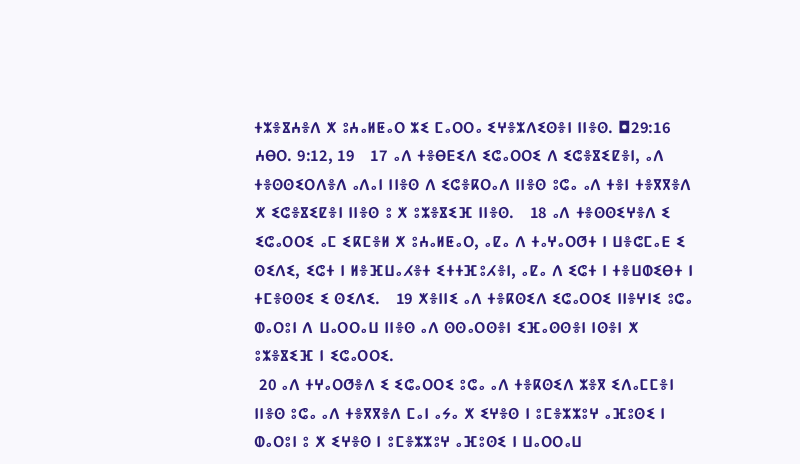ⵜⵣⴻⴵⵄⴻⴷ ⵅ ⵓⵄⴰⵍⵟⴰⵔ ⵣⵉ ⵎⴰⵔⵔⴰ ⵉⵖⴻⵣⴷⵉⵙⴻⵏ ⵏⵏⴻⵙ. ◘29:16 ⵄⴱⵔ. 9:12, 19   17 ⴰⴷ ⵜⴻⴱⴹⵉⴷ ⵉⵛⴰⵔⵔⵉ ⴷ ⵉⵛⴻⴵⵉⵇⴻⵏ, ⴰⴷ ⵜⴻⵙⵙⵉⵔⴷⴻⴷ ⴰⴷⴰⵏ ⵏⵏⴻⵙ ⴷ ⵉⵛⴻⴽⵔⴰⴷ ⵏⵏⴻⵙ ⵓⵛⴰ ⴰⴷ ⵜⴻⵏ ⵜⴻⴳⴳⴻⴷ ⵅ ⵉⵛⴻⴵⵉⵇⴻⵏ ⵏⵏⴻⵙ ⵓ ⵅ ⵓⵣⴻⴵⵉⴼ ⵏⵏⴻⵙ.   18 ⴰⴷ ⵜⴻⵙⵙⵉⵖⴻⴷ ⵉ ⵉⵛⴰⵔⵔⵉ ⴰⵎ ⵉⴽⵎⴻⵍ ⵅ ⵓⵄⴰⵍⵟⴰⵔ, ⴰⵇⴰ ⴷ ⵜⴰⵖⴰⵔⵚⵜ ⵏ ⵡⴻⵛⵎⴰⴹ ⵉ ⵙⵉⴷⵉ, ⵉⵛⵜ ⵏ ⵍⴻⴼⵡⴰⵃⴻⵜ ⵉⵜⵜⴼⵓⵃⴻⵏ, ⴰⵇⴰ ⴷ ⵉⵛⵜ ⵏ ⵜⴻⵡⵀⵉⴱⵜ ⵏ ⵜⵎⴻⵙⵙⵉ ⵉ ⵙⵉⴷⵉ.   19 ⵅⴻⵏⵏⵉ ⴰⴷ ⵜⴻⴽⵙⵉⴷ ⵉⵛⴰⵔⵔⵉ ⵏⵏⴻⵖⵏⵉ ⵓⵛⴰ ⵀⴰⵔⵓⵏ ⴷ ⵡⴰⵔⵔⴰⵡ ⵏⵏⴻⵙ ⴰⴷ ⵙⵙⴰⵔⵙⴻⵏ ⵉⴼⴰⵙⵙⴻⵏ ⵏⵙⴻⵏ ⵅ ⵓⵣⴻⴵⵉⴼ ⵏ ⵉⵛⴰⵔⵔⵉ.
 20 ⴰⴷ ⵜⵖⴰⵔⵚⴻⴷ ⵉ ⵉⵛⴰⵔⵔⵉ ⵓⵛⴰ ⴰⴷ ⵜⴻⴽⵙⵉⴷ ⵣⴻⴳ ⵉⴷⴰⵎⵎⴻⵏ ⵏⵏⴻⵙ ⵓⵛⴰ ⴰⴷ ⵜⴻⴳⴳⴻⴷ ⵎⴰⵏ ⴰⵢⴰ ⵅ ⵉⵖⴻⵙ ⵏ ⵓⵎⴻⵣⵣⵓⵖ ⴰⴼⵓⵙⵉ ⵏ ⵀⴰⵔⵓⵏ ⵓ ⵅ ⵉⵖⴻⵙ ⵏ ⵓⵎⴻⵣⵣⵓⵖ ⴰⴼⵓⵙⵉ ⵏ ⵡⴰⵔⵔⴰⵡ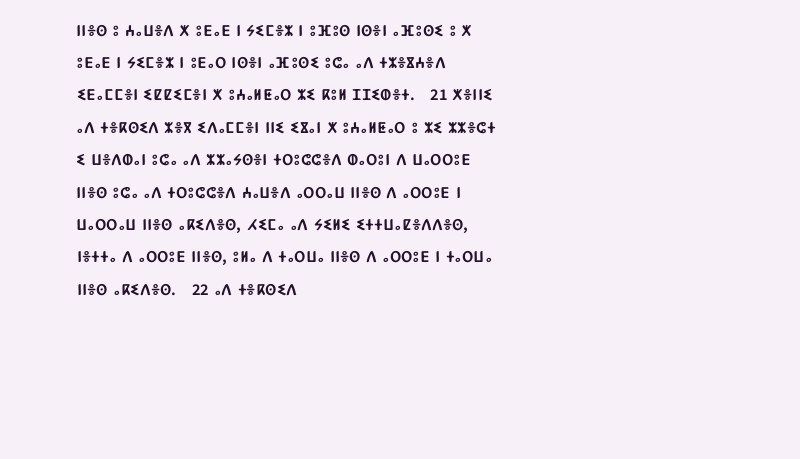ⵏⵏⴻⵙ ⵓ ⵄⴰⵡⴻⴷ ⵅ ⵓⴹⴰⴹ ⵏ ⵢⵉⵎⴻⵣ ⵏ ⵓⴼⵓⵙ ⵏⵙⴻⵏ ⴰⴼⵓⵙⵉ ⵓ ⵅ ⵓⴹⴰⴹ ⵏ ⵢⵉⵎⴻⵣ ⵏ ⵓⴹⴰⵔ ⵏⵙⴻⵏ ⴰⴼⵓⵙⵉ ⵓⵛⴰ ⴰⴷ ⵜⵣⴻⴵⵄⴻⴷ ⵉⴹⴰⵎⵎⴻⵏ ⵉⵇⵇⵉⵎⴻⵏ ⵅ ⵓⵄⴰⵍⵟⴰⵔ ⵣⵉ ⴽⵓⵍ ⵊⵊⵉⵀⴻⵜ.   21 ⵅⴻⵏⵏⵉ ⴰⴷ ⵜⴻⴽⵙⵉⴷ ⵣⴻⴳ ⵉⴷⴰⵎⵎⴻⵏ ⵏⵏⵉ ⵉⴵⴰⵏ ⵅ ⵓⵄⴰⵍⵟⴰⵔ ⵓ ⵣⵉ ⵣⵣⴻⵛⵜ ⵉ ⵡⴻⴷⵀⴰⵏ ⵓⵛⴰ ⴰⴷ ⵣⵣⴰⵢⵙⴻⵏ ⵜⵔⵓⵛⵛⴻⴷ ⵀⴰⵔⵓⵏ ⴷ ⵡⴰⵔⵔⵓⴹ ⵏⵏⴻⵙ ⵓⵛⴰ ⴰⴷ ⵜⵔⵓⵛⵛⴻⴷ ⵄⴰⵡⴻⴷ ⴰⵔⵔⴰⵡ ⵏⵏⴻⵙ ⴷ ⴰⵔⵔⵓⴹ ⵏ ⵡⴰⵔⵔⴰⵡ ⵏⵏⴻⵙ ⴰⴽⵉⴷⴻⵙ, ⵃⵉⵎⴰ ⴰⴷ ⵢⵉⵍⵉ ⵉⵜⵜⵡⴰⵇⴻⴷⴷⴻⵙ, ⵏⴻⵜⵜⴰ ⴷ ⴰⵔⵔⵓⴹ ⵏⵏⴻⵙ, ⵓⵍⴰ ⴷ ⵜⴰⵔⵡⴰ ⵏⵏⴻⵙ ⴷ ⴰⵔⵔⵓⴹ ⵏ ⵜⴰⵔⵡⴰ ⵏⵏⴻⵙ ⴰⴽⵉⴷⴻⵙ.   22 ⴰⴷ ⵜⴻⴽⵙⵉⴷ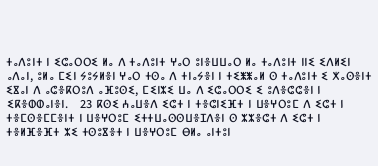ⵜⴰⴷⵓⵏⵜ ⵏ ⵉⵛⴰⵔⵔⵉ ⵍⴰ ⴷ ⵜⴰⴷⵓⵏⵜ ⵖⴰⵔ ⵓⵏⴻⵡⵡⴰⵔ ⵍⴰ ⵜⴰⴷⵓⵏⵜ ⵏⵏⵉ ⵉⴷⵍⵉⵏ ⴰⴷⴰⵏ, ⵓⵍⴰ ⵎⵉⵏ ⵢⵓⵢⵍⴻⵏ ⵖⴰⵔ ⵜⵙⴰ ⴷ ⵜⵏⴰⵢⴻⵏ ⵏ ⵜⵉⵥⵥⴰⵍ ⵙ ⵜⴰⴷⵓⵏⵜ ⵉ ⵅⴰⵙⴻⵏⵜ ⵉⴵⴰⵏ ⴷ ⴰⵛⴻⴽⵔⵓⴷ ⴰⴼⵓⵙⵉ, ⵎⵉⵏⵣⵉ ⵡⴰ ⴷ ⵉⵛⴰⵔⵔⵉ ⵉ ⵓⴷⴻⵛⵛⴻⵏ ⵏ ⵉⴽⴻⵀⵀⴰⵏⴻⵏ.   23 ⴽⵙⵉ ⵄⴰⵡⴻⴷ ⵉⵛⵜ ⵏ ⵜⴻⵛⵏⵉⴼⵜ ⵏ ⵡⴻⵖⵔⵓⵎ ⴷ ⵉⵛⵜ ⵏ ⵜⴻⵎⵙⴻⵎⵎⴻⵏⵜ ⵏ ⵡⴻⵖⵔⵓⵎ ⵉⵜⵜⵡⴰⵙⵙⵡⴻⵊⴷⴻⵏ ⵙ ⵣⵣⴻⵛⵜ ⴷ ⵉⵛⵜ ⵏ ⵜⴻⵍⴼⴻⴼⵜ ⵣⵉ ⵜⵙⵓⴵⴻⵜ ⵏ ⵡⴻⵖⵔⵓⵎ ⴱⵍⴰ ⴰⵏⵜⵓⵏ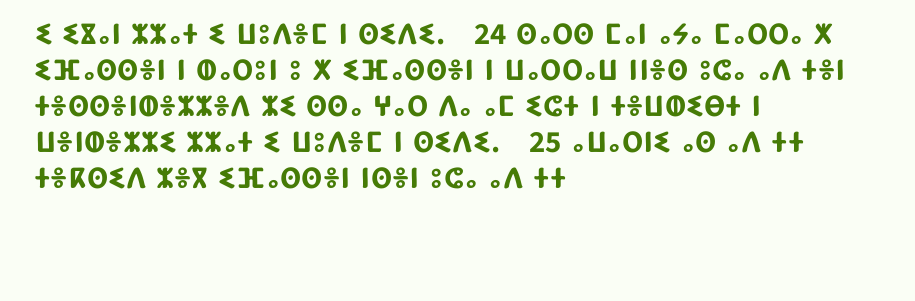ⵉ ⵉⴵⴰⵏ ⵣⵣⴰⵜ ⵉ ⵡⵓⴷⴻⵎ ⵏ ⵙⵉⴷⵉ.   24 ⵙⴰⵔⵙ ⵎⴰⵏ ⴰⵢⴰ ⵎⴰⵔⵔⴰ ⵅ ⵉⴼⴰⵙⵙⴻⵏ ⵏ ⵀⴰⵔⵓⵏ ⵓ ⵅ ⵉⴼⴰⵙⵙⴻⵏ ⵏ ⵡⴰⵔⵔⴰⵡ ⵏⵏⴻⵙ ⵓⵛⴰ ⴰⴷ ⵜⴻⵏ ⵜⴻⵙⵙⴻⵏⵀⴻⵣⵣⴻⴷ ⵣⵉ ⵙⵙⴰ ⵖⴰⵔ ⴷⴰ ⴰⵎ ⵉⵛⵜ ⵏ ⵜⴻⵡⵀⵉⴱⵜ ⵏ ⵡⴻⵏⵀⴻⵣⵣⵉ ⵣⵣⴰⵜ ⵉ ⵡⵓⴷⴻⵎ ⵏ ⵙⵉⴷⵉ.   25 ⴰⵡⴰⵔⵏⵉ ⴰⵙ ⴰⴷ ⵜⵜ ⵜⴻⴽⵙⵉⴷ ⵣⴻⴳ ⵉⴼⴰⵙⵙⴻⵏ ⵏⵙⴻⵏ ⵓⵛⴰ ⴰⴷ ⵜⵜ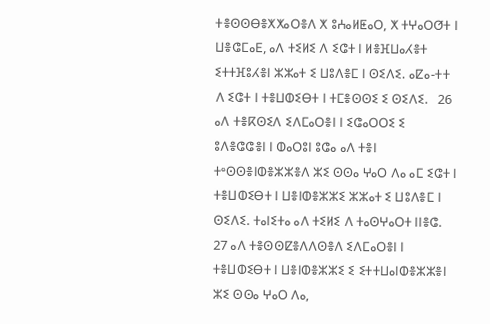ⵜⴻⵙⵙⴱⴻⵅⵅⴰⵔⴻⴷ ⵅ ⵓⵄⴰⵍⵟⴰⵔ, ⵅ ⵜⵖⴰⵔⵚⵜ ⵏ ⵡⴻⵛⵎⴰⴹ, ⴰⴷ ⵜⵉⵍⵉ ⴷ ⵉⵛⵜ ⵏ ⵍⴻⴼⵡⴰⵃⴻⵜ ⵉⵜⵜⴼⵓⵃⴻⵏ ⵣⵣⴰⵜ ⵉ ⵡⵓⴷⴻⵎ ⵏ ⵙⵉⴷⵉ. ⴰⵇⴰ-ⵜⵜ ⴷ ⵉⵛⵜ ⵏ ⵜⴻⵡⵀⵉⴱⵜ ⵏ ⵜⵎⴻⵙⵙⵉ ⵉ ⵙⵉⴷⵉ.   26 ⴰⴷ ⵜⴻⴽⵙⵉⴷ ⵉⴷⵎⴰⵔⴻⵏ ⵏ ⵉⵛⴰⵔⵔⵉ ⵉ ⵓⴷⴻⵛⵛⴻⵏ ⵏ ⵀⴰⵔⵓⵏ ⵓⵛⴰ ⴰⴷ ⵜⴻⵏ ⵜᵉⵙⵙⴻⵏⵀⴻⵣⵣⴻⴷ ⵣⵉ ⵙⵙⴰ ⵖⴰⵔ ⴷⴰ ⴰⵎ ⵉⵛⵜ ⵏ ⵜⴻⵡⵀⵉⴱⵜ ⵏ ⵡⴻⵏⵀⴻⵣⵣⵉ ⵣⵣⴰⵜ ⵉ ⵡⵓⴷⴻⵎ ⵏ ⵙⵉⴷⵉ. ⵜⴰⵏⵉⵜⴰ ⴰⴷ ⵜⵉⵍⵉ ⴷ ⵜⴰⵙⵖⴰⵔⵜ ⵏⵏⴻⵛ.   27 ⴰⴷ ⵜⴻⵙⵙⵇⴻⴷⴷⵙⴻⴷ ⵉⴷⵎⴰⵔⴻⵏ ⵏ ⵜⴻⵡⵀⵉⴱⵜ ⵏ ⵡⴻⵏⵀⴻⵣⵣⵉ ⵉ ⵉⵜⵜⵡⴰⵏⵀⴻⵣⵣⴻⵏ ⵣⵉ ⵙⵙⴰ ⵖⴰⵔ ⴷⴰ,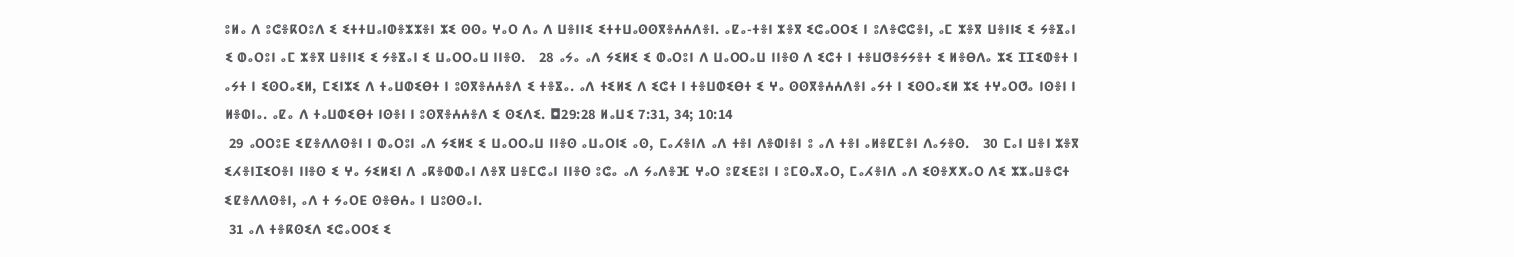ⵓⵍⴰ ⴷ ⵓⵛⴻⴽⵔⵓⴷ ⵉ ⵉⵜⵜⵡⴰⵏⵀⴻⵣⵣⴻⵏ ⵣⵉ ⵙⵙⴰ ⵖⴰⵔ ⴷⴰ ⴷ ⵡⴻⵏⵏⵉ ⵉⵜⵜⵡⴰⵙⵙⴳⴻⵄⵄⴷⴻⵏ. ⴰⵇⴰ-ⵜⴻⵏ ⵣⴻⴳ ⵉⵛⴰⵔⵔⵉ ⵏ ⵓⴷⴻⵛⵛⴻⵏ, ⴰⵎ ⵣⴻⴳ ⵡⴻⵏⵏⵉ ⵉ ⵢⴻⴵⴰⵏ ⵉ ⵀⴰⵔⵓⵏ ⴰⵎ ⵣⴻⴳ ⵡⴻⵏⵏⵉ ⵉ ⵢⴻⴵⴰⵏ ⵉ ⵡⴰⵔⵔⴰⵡ ⵏⵏⴻⵙ.   28 ⴰⵢⴰ ⴰⴷ ⵢⵉⵍⵉ ⵉ ⵀⴰⵔⵓⵏ ⴷ ⵡⴰⵔⵔⴰⵡ ⵏⵏⴻⵙ ⴷ ⵉⵛⵜ ⵏ ⵜⴻⵡⵚⴻⵢⵢⴻⵜ ⵉ ⵍⴻⴱⴷⴰ ⵣⵉ ⵊⵊⵉⵀⴻⵜ ⵏ ⴰⵢⵜ ⵏ ⵉⵙⵔⴰⵉⵍ, ⵎⵉⵏⵣⵉ ⴷ ⵜⴰⵡⵀⵉⴱⵜ ⵏ ⵓⵙⴳⴻⵄⵄⴻⴷ ⵉ ⵜⴻⴵⴰ. ⴰⴷ ⵜⵉⵍⵉ ⴷ ⵉⵛⵜ ⵏ ⵜⴻⵡⵀⵉⴱⵜ ⵉ ⵖⴰ ⵙⵙⴳⴻⵄⵄⴷⴻⵏ ⴰⵢⵜ ⵏ ⵉⵙⵔⴰⵉⵍ ⵣⵉ ⵜⵖⴰⵔⵚⴰ ⵏⵙⴻⵏ ⵏ ⵍⴻⵀⵏⴰ. ⴰⵇⴰ ⴷ ⵜⴰⵡⵀⵉⴱⵜ ⵏⵙⴻⵏ ⵏ ⵓⵙⴳⴻⵄⵄⴻⴷ ⵉ ⵙⵉⴷⵉ. ◘29:28 ⵍⴰⵡⵉ 7:31, 34; 10:14
 29 ⴰⵔⵔⵓⴹ ⵉⵇⴻⴷⴷⵙⴻⵏ ⵏ ⵀⴰⵔⵓⵏ ⴰⴷ ⵢⵉⵍⵉ ⵉ ⵡⴰⵔⵔⴰⵡ ⵏⵏⴻⵙ ⴰⵡⴰⵔⵏⵉ ⴰⵙ, ⵎⴰⵃⴻⵏⴷ ⴰⴷ ⵜⴻⵏ ⴷⴻⵀⵏⴻⵏ ⵓ ⴰⴷ ⵜⴻⵏ ⴰⵍⴻⵇⵎⴻⵏ ⴷⴰⵢⴻⵙ.   30 ⵎⴰⵏ ⵡⴻⵏ ⵣⴻⴳ ⵉⵃⴻⵏⵊⵉⵔⴻⵏ ⵏⵏⴻⵙ ⵉ ⵖⴰ ⵢⵉⵍⵉⵏ ⴷ ⴰⴽⴻⵀⵀⴰⵏ ⴷⴻⴳ ⵡⴻⵎⵛⴰⵏ ⵏⵏⴻⵙ ⵓⵛⴰ ⴰⴷ ⵢⴰⴷⴻⴼ ⵖⴰⵔ ⵓⵇⵉⴹⵓⵏ ⵏ ⵓⵎⵙⴰⴳⴰⵔ, ⵎⴰⵃⴻⵏⴷ ⴰⴷ ⵉⵙⴻⵅⵅⴰⵔ ⴷⵉ ⵣⵣⴰⵡⴻⵛⵜ ⵉⵇⴻⴷⴷⵙⴻⵏ, ⴰⴷ ⵜ ⵢⴰⵔⴹ ⵙⴻⴱⵄⴰ ⵏ ⵡⵓⵙⵙⴰⵏ.
 31 ⴰⴷ ⵜⴻⴽⵙⵉⴷ ⵉⵛⴰⵔⵔⵉ ⵉ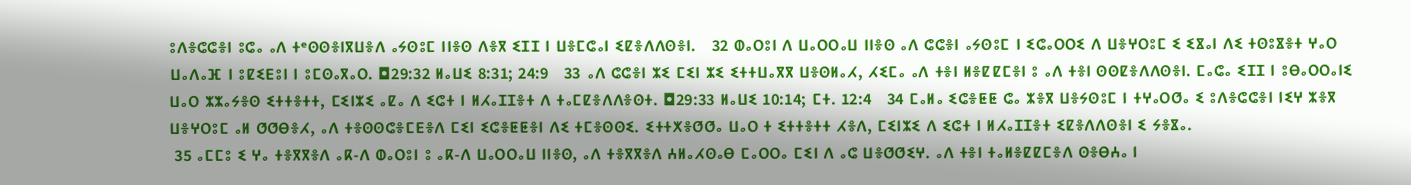ⵓⴷⴻⵛⵛⴻⵏ ⵓⵛⴰ ⴰⴷ ⵜᵉⵙⵙⴻⵏⴳⵡⴻⴷ ⴰⵢⵙⵓⵎ ⵏⵏⴻⵙ ⴷⴻⴳ ⵉⵊⵊ ⵏ ⵡⴻⵎⵛⴰⵏ ⵉⵇⴻⴷⴷⵙⴻⵏ.   32 ⵀⴰⵔⵓⵏ ⴷ ⵡⴰⵔⵔⴰⵡ ⵏⵏⴻⵙ ⴰⴷ ⵛⵛⴻⵏ ⴰⵢⵙⵓⵎ ⵏ ⵉⵛⴰⵔⵔⵉ ⴷ ⵡⴻⵖⵔⵓⵎ ⵉ ⵉⴵⴰⵏ ⴷⵉ ⵜⵙⵓⴵⴻⵜ ⵖⴰⵔ ⵡⴰⴷⴰⴼ ⵏ ⵓⵇⵉⴹⵓⵏ ⵏ ⵓⵎⵙⴰⴳⴰⵔ. ◘29:32 ⵍⴰⵡⵉ 8:31; 24:9   33 ⴰⴷ ⵛⵛⴻⵏ ⵣⵉ ⵎⵉⵏ ⵣⵉ ⵉⵜⵜⵡⴰⴳⴳ ⵡⴻⵙⵍⴰⵃ, ⵃⵉⵎⴰ ⴰⴷ ⵜⴻⵏ ⵍⴻⵇⵇⵎⴻⵏ ⵓ ⴰⴷ ⵜⴻⵏ ⵙⵙⵇⴻⴷⴷⵙⴻⵏ. ⵎⴰⵛⴰ ⵉⵊⵊ ⵏ ⵓⴱⴰⵔⵔⴰⵏⵉ ⵡⴰⵔ ⵣⵣⴰⵢⴻⵙ ⵉⵜⵜⴻⵜⵜ, ⵎⵉⵏⵣⵉ ⴰⵇⴰ ⴷ ⵉⵛⵜ ⵏ ⵍⵃⴰⵊⵊⴻⵜ ⴷ ⵜⴰⵎⵇⴻⴷⴷⴻⵙⵜ. ◘29:33 ⵍⴰⵡⵉ 10:14; ⵎⵜ. 12:4   34 ⵎⴰⵍⴰ ⵉⵛⴻⵟⵟ ⵛⴰ ⵣⴻⴳ ⵡⴻⵢⵙⵓⵎ ⵏ ⵜⵖⴰⵔⵚⴰ ⵉ ⵓⴷⴻⵛⵛⴻⵏ ⵏⵉⵖ ⵣⴻⴳ ⵡⴻⵖⵔⵓⵎ ⴰⵍ ⵚⵚⴱⴻⵃ, ⴰⴷ ⵜⴻⵙⵙⵛⴻⵎⴹⴻⴷ ⵎⵉⵏ ⵉⵛⴻⵟⵟⴻⵏ ⴷⵉ ⵜⵎⴻⵙⵙⵉ. ⵉⵜⵜⵅⴻⵚⵚⴰ ⵡⴰⵔ ⵜ ⵉⵜⵜⴻⵜⵜ ⵃⴻⴷ, ⵎⵉⵏⵣⵉ ⴷ ⵉⵛⵜ ⵏ ⵍⵃⴰⵊⵊⴻⵜ ⵉⵇⴻⴷⴷⵙⴻⵏ ⵉ ⵢⴻⴵⴰ.
 35 ⴰⵎⵎⵓ ⵉ ⵖⴰ ⵜⴻⴳⴳⴻⴷ ⴰⴽ-ⴷ ⵀⴰⵔⵓⵏ ⵓ ⴰⴽ-ⴷ ⵡⴰⵔⵔⴰⵡ ⵏⵏⴻⵙ, ⴰⴷ ⵜⴻⴳⴳⴻⴷ ⵄⵍⴰⵃⵙⴰⴱ ⵎⴰⵔⵔⴰ ⵎⵉⵏ ⴷ ⴰⵛ ⵡⴻⵚⵚⵉⵖ. ⴰⴷ ⵜⴻⵏ ⵜⴰⵍⴻⵇⵇⵎⴻⴷ ⵙⴻⴱⵄⴰ ⵏ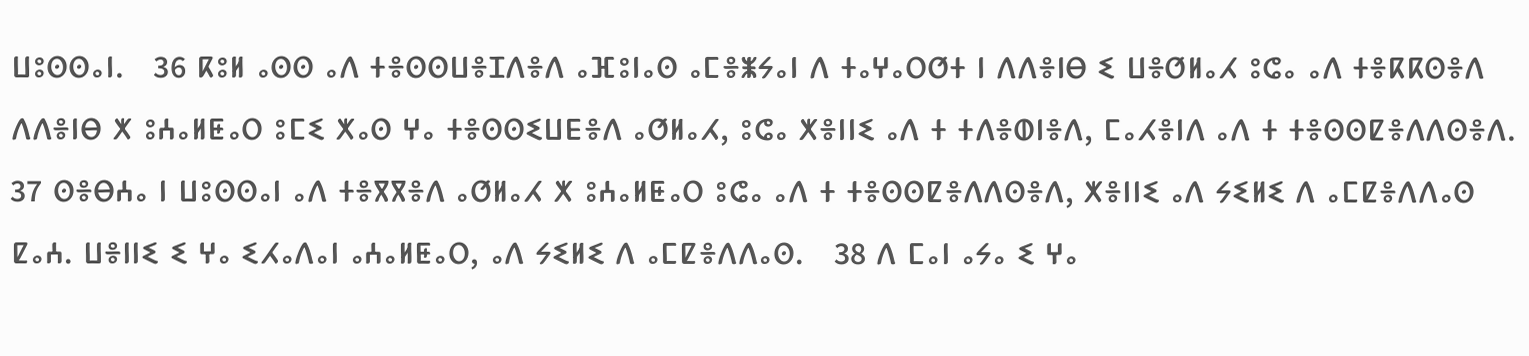ⵡⵓⵙⵙⴰⵏ.   36 ⴽⵓⵍ ⴰⵙⵙ ⴰⴷ ⵜⴻⵙⵙⵡⴻⵊⴷⴻⴷ ⴰⴼⵓⵏⴰⵙ ⴰⵎⴻⵥⵢⴰⵏ ⴷ ⵜⴰⵖⴰⵔⵚⵜ ⵏ ⴷⴷⴻⵏⴱ ⵉ ⵡⴻⵚⵍⴰⵃ ⵓⵛⴰ ⴰⴷ ⵜⴻⴽⴽⵙⴻⴷ ⴷⴷⴻⵏⴱ ⵅ ⵓⵄⴰⵍⵟⴰⵔ ⵓⵎⵉ ⵅⴰⵙ ⵖⴰ ⵜⴻⵙⵙⵉⵡⴹⴻⴷ ⴰⵚⵍⴰⵃ, ⵓⵛⴰ ⵅⴻⵏⵏⵉ ⴰⴷ ⵜ ⵜⴷⴻⵀⵏⴻⴷ, ⵎⴰⵃⴻⵏⴷ ⴰⴷ ⵜ ⵜⴻⵙⵙⵇⴻⴷⴷⵙⴻⴷ.   37 ⵙⴻⴱⵄⴰ ⵏ ⵡⵓⵙⵙⴰⵏ ⴰⴷ ⵜⴻⴳⴳⴻⴷ ⴰⵚⵍⴰⵃ ⵅ ⵓⵄⴰⵍⵟⴰⵔ ⵓⵛⴰ ⴰⴷ ⵜ ⵜⴻⵙⵙⵇⴻⴷⴷⵙⴻⴷ, ⵅⴻⵏⵏⵉ ⴰⴷ ⵢⵉⵍⵉ ⴷ ⴰⵎⵇⴻⴷⴷⴰⵙ ⵇⴰⵄ. ⵡⴻⵏⵏⵉ ⵉ ⵖⴰ ⵉⵃⴰⴷⴰⵏ ⴰⵄⴰⵍⵟⴰⵔ, ⴰⴷ ⵢⵉⵍⵉ ⴷ ⴰⵎⵇⴻⴷⴷⴰⵙ.   38 ⴷ ⵎⴰⵏ ⴰⵢⴰ ⵉ ⵖⴰ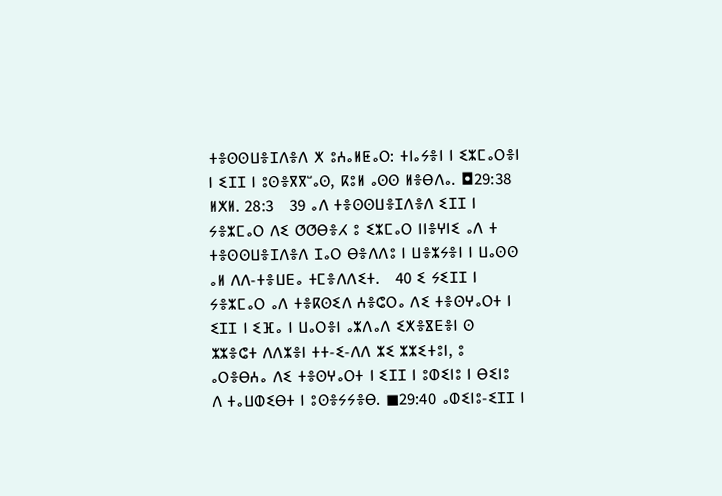ⵜⴻⵙⵙⵡⴻⵊⴷⴻⴷ ⵅ ⵓⵄⴰⵍⵟⴰⵔ: ⵜⵏⴰⵢⴻⵏ ⵏ ⵉⵣⵎⴰⵔⴻⵏ ⵏ ⵉⵊⵊ ⵏ ⵓⵙⴻⴳⴳⵯⴰⵙ, ⴽⵓⵍ ⴰⵙⵙ ⵍⴻⴱⴷⴰ. ◘29:38 ⵍⵅⵍ. 28:3   39 ⴰⴷ ⵜⴻⵙⵙⵡⴻⵊⴷⴻⴷ ⵉⵊⵊ ⵏ ⵢⴻⵣⵎⴰⵔ ⴷⵉ ⵚⵚⴱⴻⵃ ⵓ ⵉⵣⵎⴰⵔ ⵏⵏⴻⵖⵏⵉ ⴰⴷ ⵜ ⵜⴻⵙⵙⵡⴻⵊⴷⴻⴷ ⵊⴰⵔ ⴱⴻⴷⴷⵓ ⵏ ⵡⴻⵣⵢⴻⵏ ⵏ ⵡⴰⵙⵙ ⴰⵍ ⴷⴷ-ⵜⴻⵡⴹⴰ ⵜⵎⴻⴷⴷⵉⵜ.   40 ⵉ ⵢⵉⵊⵊ ⵏ ⵢⴻⵣⵎⴰⵔ ⴰⴷ ⵜⴻⴽⵙⵉⴷ ⵄⴻⵛⵔⴰ ⴷⵉ ⵜⴻⵙⵖⴰⵔⵜ ⵏ ⵉⵊⵊ ⵏ ⵉⴼⴰ ⵏ ⵡⴰⵔⴻⵏ ⴰⵣⴷⴰⴷ ⵉⵅⴻⴵⴹⴻⵏ ⵙ ⵣⵣⴻⵛⵜ ⴷⴷⵣⴻⵏ ⵜⵜ-ⵉ-ⴷⴷ ⵣⵉ ⵣⵣⵉⵜⵓⵏ, ⵓ ⴰⵔⴻⴱⵄⴰ ⴷⵉ ⵜⴻⵙⵖⴰⵔⵜ ⵏ ⵉⵊⵊ ⵏ ⵓⵀⵉⵏⵓ ⵏ ⴱⵉⵏⵓ ⴷ ⵜⴰⵡⵀⵉⴱⵜ ⵏ ⵓⵙⴻⵢⵢⴻⴱ. ◼29:40 ⴰⵀⵉⵏⵓ-ⵉⵊⵊ ⵏ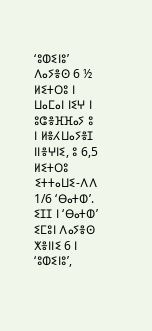‘ⵓⵀⵉⵏⵓ’ ⴷⴰⵢⴻⵙ 6 ½ ⵍⵉⵜⵔⵓ ⵏ ⵡⴰⵎⴰⵏ ⵏⵉⵖ ⵏ ⵓⵛⴻⴼⴼⴰⵢ ⵓ ⵏ ⵍⴻⵃⵡⴰⵢⴻⵊ ⵏⵏⴻⵖⵏⵉ, ⵓ 6,5 ⵍⵉⵜⵔⵓ ⵉⵜⵜⴰⵡⵉ-ⴷⴷ 1/6 ‘ⴱⴰⵜⵀ’. ⵉⵊⵊ ⵏ ‘ⴱⴰⵜⵀ’ ⵉⵎⵓⵏ ⴷⴰⵢⴻⵙ ⵅⴻⵏⵏⵉ 6 ⵏ ‘ⵓⵀⵉⵏⵓ’,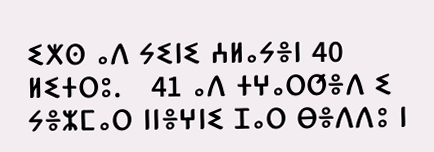ⵉⵅⵙ ⴰⴷ ⵢⵉⵏⵉ ⵄⵍⴰⵢⴻⵏ 40 ⵍⵉⵜⵔⵓ.   41 ⴰⴷ ⵜⵖⴰⵔⵚⴻⴷ ⵉ ⵢⴻⵣⵎⴰⵔ ⵏⵏⴻⵖⵏⵉ ⵊⴰⵔ ⴱⴻⴷⴷⵓ ⵏ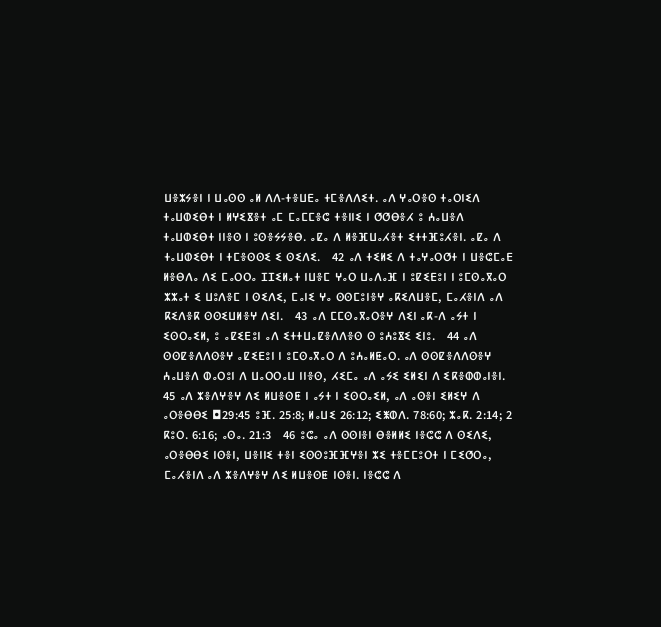ⵡⴻⵣⵢⴻⵏ ⵏ ⵡⴰⵙⵙ ⴰⵍ ⴷⴷ-ⵜⴻⵡⴹⴰ ⵜⵎⴻⴷⴷⵉⵜ. ⴰⴷ ⵖⴰⵔⴻⵙ ⵜⴰⵔⵏⵉⴷ ⵜⴰⵡⵀⵉⴱⵜ ⵏ ⵍⵖⵉⴵⴻⵜ ⴰⵎ ⵎⴰⵎⵎⴻⵛ ⵜⴻⵏⵏⵉ ⵏ ⵚⵚⴱⴻⵃ ⵓ ⵄⴰⵡⴻⴷ ⵜⴰⵡⵀⵉⴱⵜ ⵏⵏⴻⵙ ⵏ ⵓⵙⴻⵢⵢⴻⴱ. ⴰⵇⴰ ⴷ ⵍⴻⴼⵡⴰⵃⴻⵜ ⵉⵜⵜⴼⵓⵃⴻⵏ. ⴰⵇⴰ ⴷ ⵜⴰⵡⵀⵉⴱⵜ ⵏ ⵜⵎⴻⵙⵙⵉ ⵉ ⵙⵉⴷⵉ.   42 ⴰⴷ ⵜⵉⵍⵉ ⴷ ⵜⴰⵖⴰⵔⵚⵜ ⵏ ⵡⴻⵛⵎⴰⴹ ⵍⴻⴱⴷⴰ ⴷⵉ ⵎⴰⵔⵔⴰ ⵊⵊⵉⵍⴰⵜ ⵏⵡⴻⵎ ⵖⴰⵔ ⵡⴰⴷⴰⴼ ⵏ ⵓⵇⵉⴹⵓⵏ ⵏ ⵓⵎⵙⴰⴳⴰⵔ ⵣⵣⴰⵜ ⵉ ⵡⵓⴷⴻⵎ ⵏ ⵙⵉⴷⵉ, ⵎⴰⵏⵉ ⵖⴰ ⵙⵙⵎⵓⵏⴻⵖ ⴰⴽⵉⴷⵡⴻⵎ, ⵎⴰⵃⴻⵏⴷ ⴰⴷ ⴽⵉⴷⴻⴽ ⵙⵙⵉⵡⵍⴻⵖ ⴷⵉⵏ.   43 ⴰⴷ ⵎⵎⵙⴰⴳⴰⵔⴻⵖ ⴷⵉⵏ ⴰⴽ-ⴷ ⴰⵢⵜ ⵏ ⵉⵙⵔⴰⵉⵍ, ⵓ ⴰⵇⵉⴹⵓⵏ ⴰⴷ ⵉⵜⵜⵡⴰⵇⴻⴷⴷⴻⵙ ⵙ ⵓⵄⵓⴵⵉ ⵉⵏⵓ.   44 ⴰⴷ ⵙⵙⵇⴻⴷⴷⵙⴻⵖ ⴰⵇⵉⴹⵓⵏ ⵏ ⵓⵎⵙⴰⴳⴰⵔ ⴷ ⵓⵄⴰⵍⵟⴰⵔ. ⴰⴷ ⵙⵙⵇⴻⴷⴷⵙⴻⵖ ⵄⴰⵡⴻⴷ ⵀⴰⵔⵓⵏ ⴷ ⵡⴰⵔⵔⴰⵡ ⵏⵏⴻⵙ, ⵃⵉⵎⴰ ⴰⴷ ⴰⵢⵉ ⵉⵍⵉⵏ ⴷ ⵉⴽⴻⵀⵀⴰⵏⴻⵏ.   45 ⴰⴷ ⵣⴻⴷⵖⴻⵖ ⴷⵉ ⵍⵡⴻⵙⵟ ⵏ ⴰⵢⵜ ⵏ ⵉⵙⵔⴰⵉⵍ, ⴰⴷ ⴰⵙⴻⵏ ⵉⵍⵉⵖ ⴷ ⴰⵔⴻⴱⴱⵉ ◘29:45 ⵓⴼ. 25:8; ⵍⴰⵡⵉ 26:12; ⵉⵥⵀⴷ. 78:60; ⵣⴰⴽ. 2:14; 2 ⴽⵓⵔ. 6:16; ⴰⵙⴰ. 21:3   46 ⵓⵛⴰ ⴰⴷ ⵙⵙⵏⴻⵏ ⴱⴻⵍⵍⵉ ⵏⴻⵛⵛ ⴷ ⵙⵉⴷⵉ, ⴰⵔⴻⴱⴱⵉ ⵏⵙⴻⵏ, ⵡⴻⵏⵏⵉ ⵜⴻⵏ ⵉⵙⵙⵓⴼⴼⵖⴻⵏ ⵣⵉ ⵜⴻⵎⵎⵓⵔⵜ ⵏ ⵎⵉⵚⵔⴰ, ⵎⴰⵃⴻⵏⴷ ⴰⴷ ⵣⴻⴷⵖⴻⵖ ⴷⵉ ⵍⵡⴻⵙⵟ ⵏⵙⴻⵏ. ⵏⴻⵛⵛ ⴷ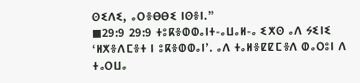ⵙⵉⴷⵉ, ⴰⵔⴻⴱⴱⵉ ⵏⵙⴻⵏ.”
◼29:9 29:9 ⵜⵓⴽⴻⵀⵀⴰⵏⵜ-ⴰⵡⴰⵍ-ⴰ ⵉⵅⵙ ⴰⴷ ⵢⵉⵏⵉ ‘ⵍⵅⴻⴷⵎⴻⵜ ⵏ ⵓⴽⴻⵀⵀⴰⵏ’. ⴰⴷ ⵜⴰⵍⴻⵇⵇⵎⴻⴷ ⵀⴰⵔⵓⵏ ⴷ ⵜⴰⵔⵡⴰ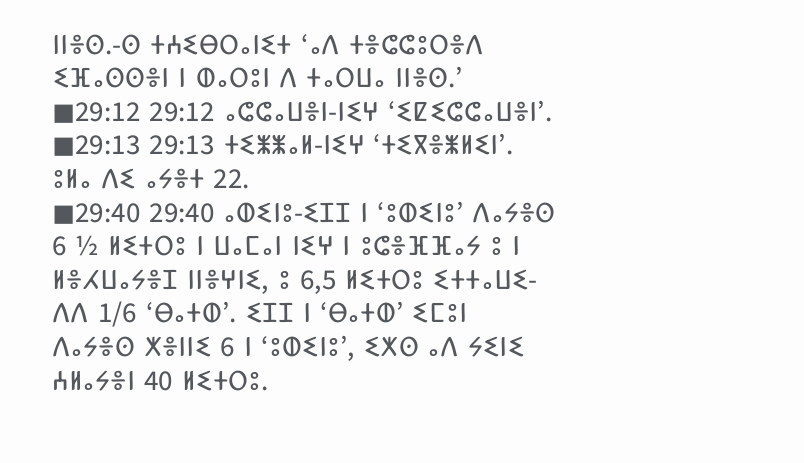ⵏⵏⴻⵙ.-ⵙ ⵜⵄⵉⴱⵔⴰⵏⵉⵜ ‘ⴰⴷ ⵜⴻⵛⵛⵓⵔⴻⴷ ⵉⴼⴰⵙⵙⴻⵏ ⵏ ⵀⴰⵔⵓⵏ ⴷ ⵜⴰⵔⵡⴰ ⵏⵏⴻⵙ.’
◼29:12 29:12 ⴰⵛⵛⴰⵡⴻⵏ-ⵏⵉⵖ ‘ⵉⵇⵉⵛⵛⴰⵡⴻⵏ’.
◼29:13 29:13 ⵜⵉⵥⵥⴰⵍ-ⵏⵉⵖ ‘ⵜⵉⴳⴻⵥⵍⵉⵏ’. ⵓⵍⴰ ⴷⵉ ⴰⵢⴻⵜ 22.
◼29:40 29:40 ⴰⵀⵉⵏⵓ-ⵉⵊⵊ ⵏ ‘ⵓⵀⵉⵏⵓ’ ⴷⴰⵢⴻⵙ 6 ½ ⵍⵉⵜⵔⵓ ⵏ ⵡⴰⵎⴰⵏ ⵏⵉⵖ ⵏ ⵓⵛⴻⴼⴼⴰⵢ ⵓ ⵏ ⵍⴻⵃⵡⴰⵢⴻⵊ ⵏⵏⴻⵖⵏⵉ, ⵓ 6,5 ⵍⵉⵜⵔⵓ ⵉⵜⵜⴰⵡⵉ-ⴷⴷ 1/6 ‘ⴱⴰⵜⵀ’. ⵉⵊⵊ ⵏ ‘ⴱⴰⵜⵀ’ ⵉⵎⵓⵏ ⴷⴰⵢⴻⵙ ⵅⴻⵏⵏⵉ 6 ⵏ ‘ⵓⵀⵉⵏⵓ’, ⵉⵅⵙ ⴰⴷ ⵢⵉⵏⵉ ⵄⵍⴰⵢⴻⵏ 40 ⵍⵉⵜⵔⵓ.